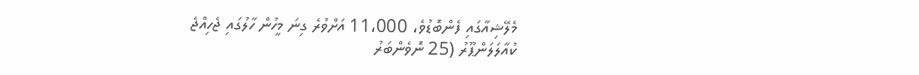މެލޭޝިއާގައި ފެންބޮޑުވެ، 11،000 އަށްވުރެ ގިނަ މީހުން ހާލުގައި ޖެހިއްޖެ
ކުއާލަލަންޕޫރު (25 ނޮވެންބަރު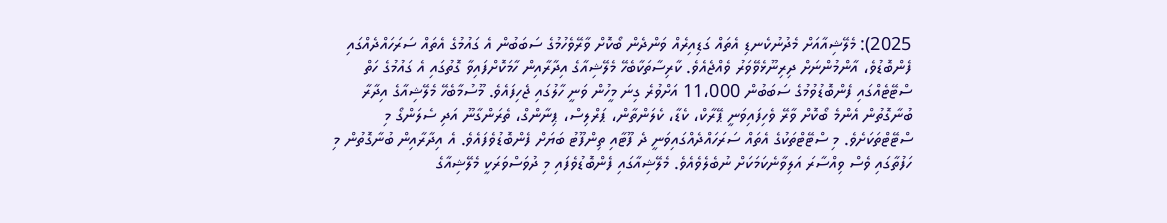2025): މެލޭޝިއާއަށް މެދުނުކެނޑި އެތައް ގަޑިއިރެއް ވަންދެން ބޯކޮށް ވާރޭވެހުމުގެ ސަބަބުން އެ ގައުމުގެ އެތައް ސަރަހައްދެއްގައި ފެންބޮޑުވެ، އާންމުންނަށް ދިރިނޫޅެވޭވަރު ވެއްޖެއެވެ. ކާރިސާތަކާބެހޭ މެލޭޝިއާގެ އިދާރާއިން ހާމަކޮށްފައިވާ ގޮތުގައި އެ ގައުމުގެ ހަތް ސްޓޭޓެއްގައި ފެންބޮޑުވުމުގެ ސަބަބުން 11،000 އަށްވުރެ ގިނަ މީހުން ވަނީ ހާލުގައި ޖެހިފައެވެ. މޫސުމާބެހޭ މެލޭޝިއާގެ އިދާރާ ބުނާގޮތުން އެންމެ ބޯކޮށް ވާރޭ ވެހިފައިވަނީ ޕޭރާކް، ކެޑާ، ކެލަންތާން، ޕަރްލިސް، ޕިނާންގް، ތެރަންގާނޫ އަދި ސެލަންގޯ މި ސްޓޭޓްތަކަށެވެ. މި ސްޓޭޓްތަކުގެ އެތައް ސަރަހައްދެއްގައިވަނީ ދެ ފޫޓާއި ތިންފޫޓު ބަޔަށް ފެންބޮޑުވެފައެވެ. އެ އިދާރާއިން ބުނާގޮތުން މި ހަފުތާގައި ވެސް ވިއްސާރަ އަލިވާނެކަމަކަށް ނުބެލެވެއެވެ. މެލޭޝިއާގައި ފެންބޮޑުވެފައި މި ދުވަސްވަރަކީ މެލޭޝިއާގެ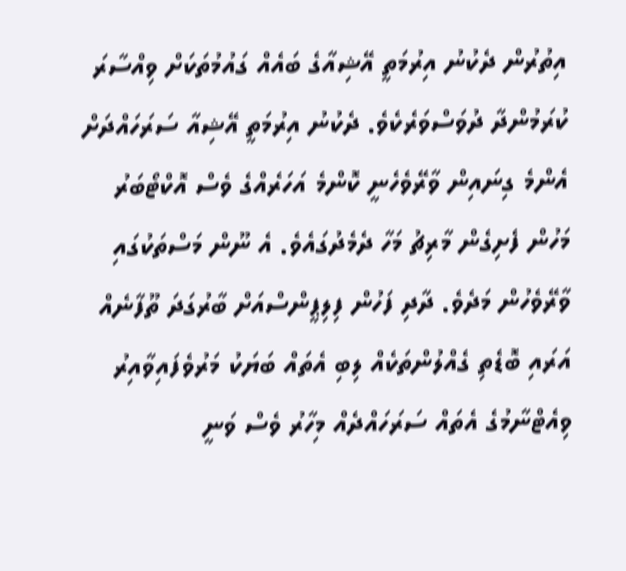އިތުރުން ދެކުނު އިރުމަތީ އޭޝިއާގެ ބައެއް ގައުމުތަކަށް ވިއްސާރަ ކުރަމުންދާ ދުވަސްވަރެކެވެ. ދެކުނު އިރުމަތީ އޭޝިއާ ސަރަހައްދަށް އެންމެ ގިނައިން ވާރޭވެހެނީ ކޮންމެ އަހަރެއްގެ ވެސް އޮކްޓޯބަރު މަހުން ފެށިގެން މާރިޗު މަހާ ދެމެދުގައެވެ. އެ ނޫން މަސްތަކުގައި ވާރޭވެހުން މަދެވެ. ދާދި ފަހުން ފިލިޕީންސްއަށް ބާރުގަދަ ތޫފާނެއް އަރައި ބޮޑެތި ގެއްލުންތަކެއް ލިބި އެތައް ބަޔަކު މަރުވެފައިވާއިރު ވިއެޓްނާމުގެ އެތައް ސަރަހައްދެއް މިހާރު ވެސް ވަނީ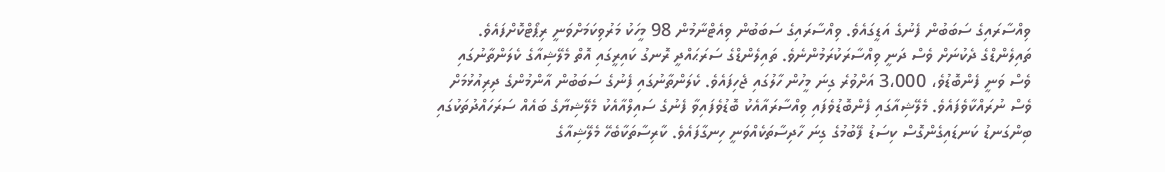ވިއްސާރައިގެ ސަބަބުން ފެނުގެ އަޑީގައެވެ. ވިއްސާރައިގެ ސަބަބުން ވިއެޓްނާމުން 98 މީހަކު މަރުވިކަމަށްވަނީ ރިޕޯޓްކޮށްފައެވެ. ތައިލެންޑްގެ ދެކުނަށް ވެސް ދަނީ ވިއްސާރަކުރަމުންނެވެ. ތައިލެންޑްގެ ސަރަޙައްދީ ރޮނގު ކައިރީގައި އޮތް މެލޭޝިއާގެ ކެލަންތާނުގައި ވެސް ވަނީ ފެންބޮޑުވެ، 3،000 އަށްވުރެ ގިނަ މީހުން ހާލުގައި ޖެހިފައެވެ. ކެލަންތާނުގައި ފެނުގެ ސަބަބުން އާންމުންގެ ދިރިއުޅުމަށް ވެސް ނުރައްކާވެފައެވެ. މެލޭޝިއާގައި ފެންބޮޑުވެފައި ވިއްސާރައާއެކު ބޮޑުވެފައިވާ ފެނުގެ ސައިލްއާއެކު މެލޭޝިޔާގެ ބައެއް ސަރަހައްދުތަކުގައި ބިންގަނޑު ކަނޑައިގެންގޮސް ކިސަޑު ފޭބުމުގެ ގިނަ ހާދިސާތަކެއްވަނީ ހިނގާފައެވެ. ކާރިސާތަކާބެހޭ މެލޭޝިއާގެ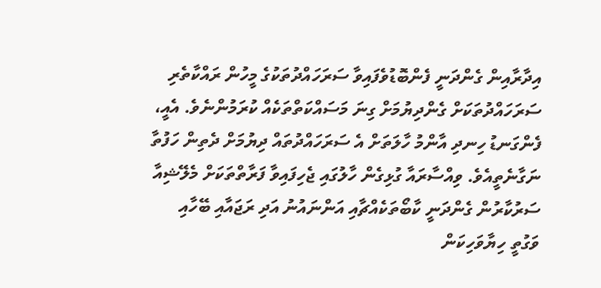އިދާރާއިން ގެންދަނީ ފެންބޮޑުވެފައިވާ ސަރަހައްދުތަކުގެ މީހުން ރައްކާތެރި ސަރަހައްދުތަކަށް ގެންދިޔުމަށް ގިނަ މަސައްކަތްތަކެއް ކުރަމުންނެވެ. އެއީ، ފެންގަނޑު ހިނދި އާންމު ހާލަތަށް އެ ސަރަހައްދުތައް ދިޔުމަށް ދެތިން ހަފުތާ ނަގާނެތީއެވެ. ވިއްސާރައާ ގުޅިގެން ހާލުގައި ޖެހިފައިވާ ފަރާތްތަކަށް މެލޭޝިއާ ސަރުކާރުން ގެންދަނީ ކާބޯތަކެއްޗާއި އަންނައުނު އަދި ރަޖައާއި ބޭހާއި ވަގުތީ ހިޔާވަހިކަން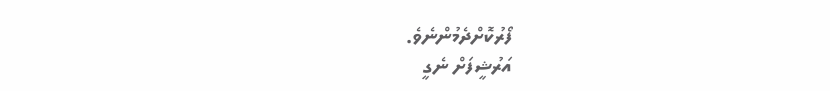ފޯރުކޮށްދެމުންނެވެ.
އަރުޝީފަށް ނެގީ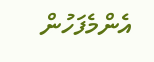އެންމެފަހުން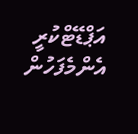އަޕްޑޭޓްކުރީ
އެންމެފަހުން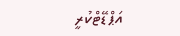އަޕްޑޭޓްކުރީ